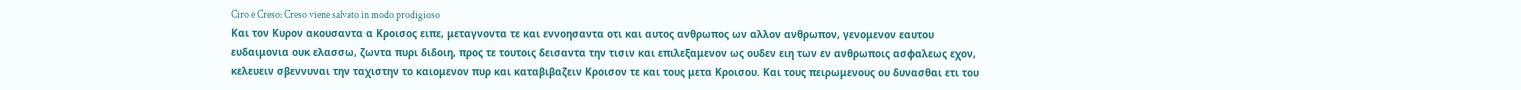Ciro e Creso: Creso viene salvato in modo prodigioso
Και τον Κυρον ακουσαντα α Κροισος ειπε, μεταγνοντα τε και εννοησαντα οτι και αυτος ανθρωπος ων αλλον ανθρωπον, γενομενον εαυτου ευδαιμονια ουκ ελασσω, ζωντα πυρι διδοιη, προς τε τουτοις δεισαντα την τισιν και επιλεξαμενον ως ουδεν ειη των εν ανθρωποις ασφαλεως εχον, κελευειν σβεννυναι την ταχιστην το καιομενον πυρ και καταβιβαζειν Κροισον τε και τους μετα Κροισου. Και τους πειρωμενους ου δυνασθαι ετι του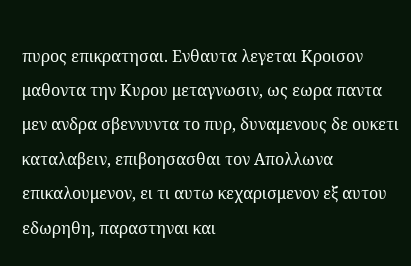πυρος επικρατησαι. Ενθαυτα λεγεται Κροισον μαθοντα την Κυρου μεταγνωσιν, ως εωρα παντα μεν ανδρα σβεννυντα το πυρ, δυναμενους δε ουκετι καταλαβειν, επιβοησασθαι τον Απολλωνα επικαλουμενον, ει τι αυτω κεχαρισμενον εξ αυτου εδωρηθη, παραστηναι και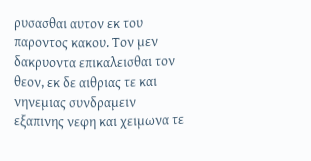ρυσασθαι αυτον εκ του παροντος κακου. Τον μεν δακρυοντα επικαλεισθαι τον θεον, εκ δε αιθριας τε και νηνεμιας συνδραμειν εξαπινης νεφη και χειμωνα τε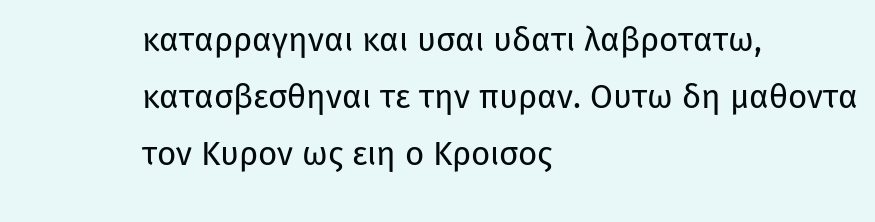καταρραγηναι και υσαι υδατι λαβροτατω, κατασβεσθηναι τε την πυραν. Ουτω δη μαθοντα τον Κυρον ως ειη ο Κροισος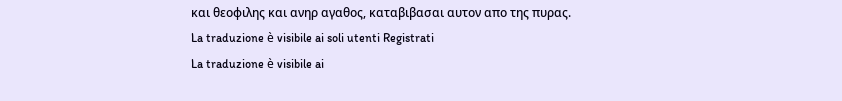και θεοφιλης και ανηρ αγαθος, καταβιβασαι αυτον απο της πυρας.
La traduzione è visibile ai soli utenti Registrati
La traduzione è visibile ai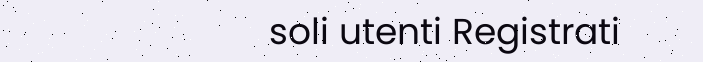soli utenti Registrati